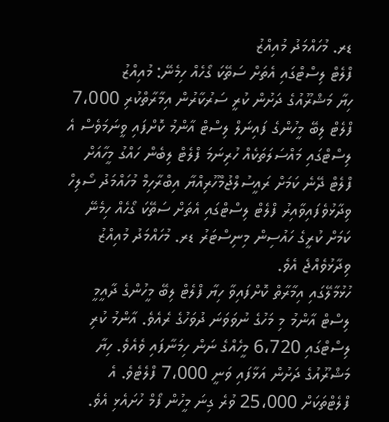ޑރ. މުހައްމަދު މުއިއްޒު
ފްލެޓް ލިސްޓްގައި އެތަށް ސަތޭކަ ގޯހެއް ހިމެނޭ: މުއިއްޒު
ހިޔާ މަޝްރޫއުގެ ދަށުން ކުރީ ސަރުކާރުން އިމާރާތްކުރި 7،000 ފްލެޓް ލިބޭ މީހުންގެ ފައިނަލް ލިސްޓް އާންމު ކޮށްފައި ވީނަމަވެސް އެ ލިސްޓްގައި މައްސަލަތަކެއް ހުރިނަމަ ފްލެޓް ލިބެން ހައްގު މީހާއަށް ފްލެޓް ދޭނެ ކަމަށް ރައީސުލްޖުމްހޫރިއްޔާ އިބްރާހިމް މުހައްމަދު ސޯލިހް ވިދާޅުވެފައިވާއިރު ފްލެޓް ލިސްޓްގައި އެތަށް ސަތޭކަ ގޯހެއް ހިމެނޭ ކަމަށް ކުރީގެ ހައުސިން މިނިސްޓަރު ޑރ. މުހައްމަދު މުއިއްޒު ވިދާޅުވެއްޖެ އެވެ.
ހުޅުމާލޭގައި އިމާރާތް ކޮށްފައިވާ ހިޔާ ފްލެޓް ލިބޭ މީހުންގެ ދާއީމީ ލިސްޓް އާންމު މި މަހުގެ ނުވަވަނަ ދުވަހުގެ ރެއެވެ. އާންމު ކުރި ލިސްޓްގައި 6،720 މީހެއްގެ ނަން ހިމަނާފައި ވެއެވެ. ހިޔާ މަޝްރޫއުގެ ދަށުން އަޅާފައި ވަނީ 7،000 ފްލެޓެވެ. އެ ފްލެޓްތަކަށް 25،000 ވުރެ ގިނަ މީހުން ފޯމް ހުށައެޅި އެވެ.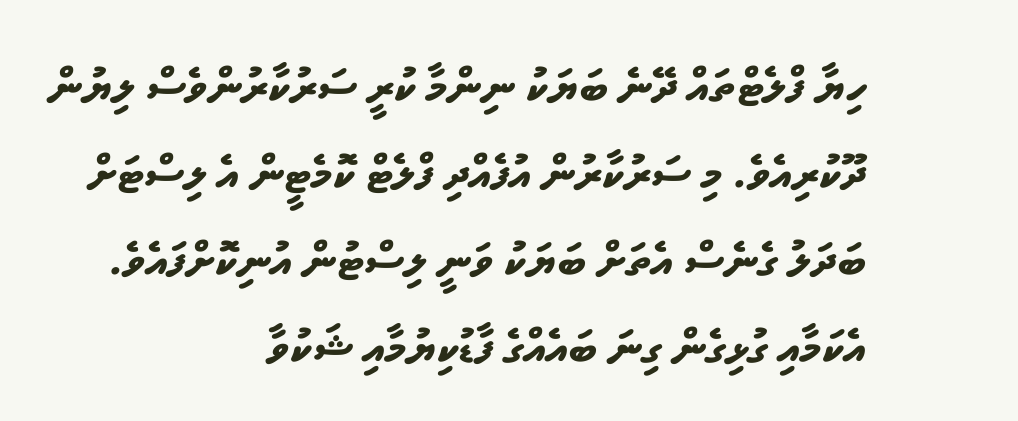ހިޔާ ފްލެޓްތައް ދޭނެ ބަޔަކު ނިންމާ ކުރީ ސަރުކާރުންވެސް ލިޔުން ދޫކުރިއެވެ. މި ސަރުކާރުން އުފެއްދި ފްލެޓް ކޮމެޓީން އެ ލިސްޓަށް ބަދަލު ގެނެސް އެތަށް ބަޔަކު ވަނީ ލިސްޓުން އުނިކޮށްފައެވެ. އެކަމާއި ގުޅިގެން ގިނަ ބައެއްގެ ފާޑުކިޔުމާއި ޝަކުވާ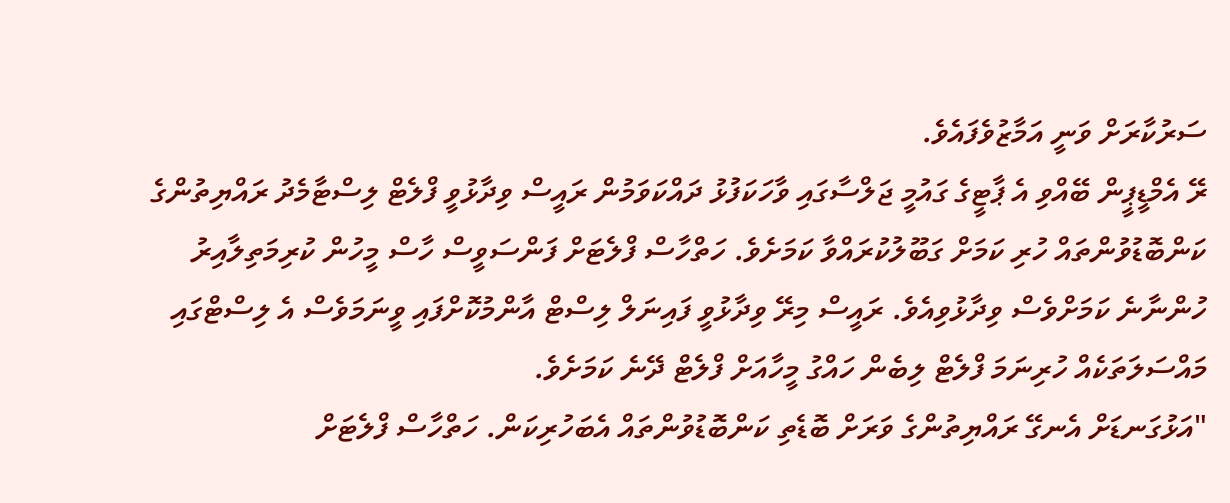ސަރުކާރަށް ވަނީ އަމާޒުވެފައެވެ.
ރޭ އެމްޑީޕީން ބޭއްވި އެ ޕާޓީގެ ގައުމީ ޖަލްސާގައި ވާހަކަފުޅު ދައްކަވަމުން ރައީސް ވިދާޅުވީ ފްލެޓް ލިސްޓާމެދު ރައްޔިތުންގެ ކަންބޮޑުވުންތައް ހުރި ކަމަށް ގަބޫލުކުރައްވާ ކަމަށެވެ. ހަތްހާސް ފްލެޓަށް ފަންސަވީސް ހާސް މީހުން ކުރިމަތިލާއިރު ހުންނާނެ ކަމަށްވެސް ވިދާޅުވިއެވެ. ރައީސް މިރޭ ވިދާޅުވީ ފައިނަލް ލިސްޓް އާންމުކޮށްފައި ވީނަމަވެސް އެ ލިސްޓްގައި މައްސަލަތަކެއް ހުރިނަމަ ފްލެޓް ލިބެން ހައްގު މީހާއަށް ފްލެޓް ދޭނެ ކަމަށެވެ.
"އަޅުގަނޑަށް އެނގޭ ރައްޔިތުންގެ ވަރަށް ބޮޑެތި ކަންބޮޑުވުންތައް އެބަހުރިކަން. ހަތްހާސް ފްލެޓަށް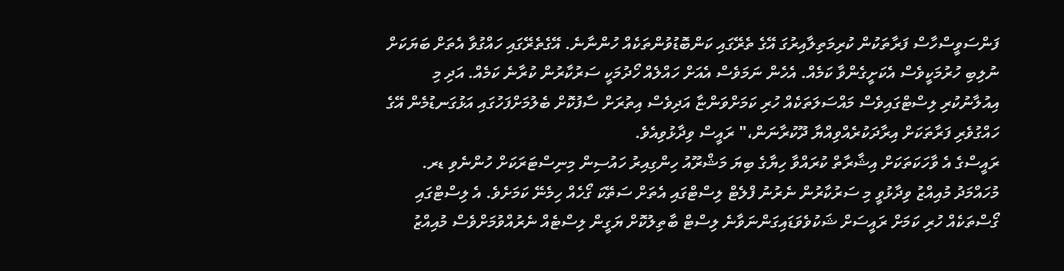ފަންސަވީސްހާސް ފަރާތަކުން ކުރިމަތިލާއިރުގަ އޭގެ ތެރޭގައި ކަންބޮޑުވުންތަކެއް ހުންނާނެ. އޭގެތެރޭގައި ހައްގުވާ އެތަށް ބަޔަކަށް ނުލިބި ހުރުމަކީވެސް އެކަށީގެންވާ ކަމެއް. އެހެން ނަމަވެސް އެއަށް ހައްލެއް ހޯދުމަކީ ސަރުކާރުން ކުރާނެ ކަމެއް. އަދި މި އިއުލާނުކުރި ލިސްޓްގައިވެސް މައްސަލަތަކެއް ހުރި ކަމަށްވަންޏާ އަދިވެސް އިތުރަށް ސާފުކޮށް ބެލުމަށްފަހުގައި އަޅުގަނޑުމެން އޭގެ ހައްގުވެރި ފަރާތަކަށް އިރާދަކުރެއްވިއްޔާ ދޫކުރާނަން،" ރައީސް ވިދާޅުވިއެވެ.
ރައީސްގެ އެ ވާހަކަތަކަށް އިޝާރާތް ކުރައްވާ ހިޔާގެ ބިޔަ މަޝްރޫއު ހިންގިއިރު ހައުސިން މިނިސްޓަރަކަށް ހުންނެވި ޑރ. މުހައްމަދު މުއިއްޒު ވިދާޅުވީ މި ސަރުކާރުން ނެރުނު ފްލެޓް ލިސްޓްގައި އެތަށް ސަތޭކަ ގޯހެއް ހިމެނޭ ކަމަށެވެ. އެ ލިސްޓްގައި ގޯސްތަކެއް ހުރި ކަމަށް ރައީސަށް ޝަކުވެވަޑައިގަންނަވާނެ ލިސްޓް ބާތިލުކޮށް ޔަގީން ލިސްޓެއް ނެރުއްވުމަށްވެސް މުއިއްޒު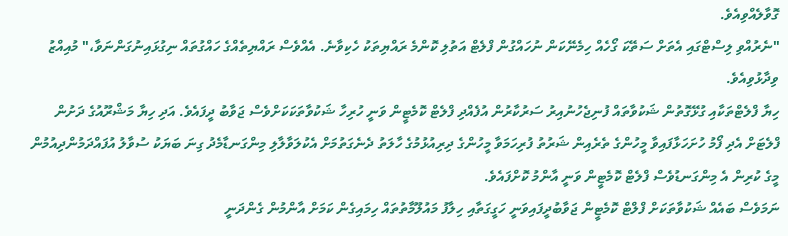ގޮވާލެއްވިއެވެ.
"ނެރުއްވި ލިސްޓްގައި އެތަށް ސަތޭކަ ގޯހެއް ހިމެނޭކަން ނުހައްގުން ފްލެޓް އަތުލި ކޮންމެ ރައްޔިތަކު ހެކިވާނެ. އެއްވެސް ރައްޔިތެއްގެ ހައްގުތައް ނިގުޅައިނުގަންނަވާ،" މުއިއްޒު ވިދާޅުވިއެވެ.
ހިޔާ ފްލެޓްތަކާއި ގުޅޭގޮތުން ޝަކުވާތައް ފުނިޖެހުނުއިރު ސަރުކާރުން އުފެއްދި ފްލެޓް ކޮމެޓީން ވަނީ ހުރިހާ ޝަކުވާތަކަކަށްވެސް ޖަވާބު ދީފައެވެ. އަދި ހިޔާ މަޝްރޫއުގެ ދަށުން ފްލެޓަށް އެދި ފޯމު ހުށަހަޅާފައިވާ މީހުންގެ ތެރެއިން ޝަރުތު ފުރިހަމަވާ މީހުންގެ ދިރިއުޅުމުގެ ހާލަތު ދެނެގަތުމަށް އެކުލަވާލާލި މިންގަނޑާމެދު ގިނަ ބަޔަކު ސުވާލު އުފައްދަމުންދިއުމުން މީގެ ކުރިން އެ މިންގަނޑުވެސް ފްލެޓް ކޮމެޓީން ވަނީ އާންމު ކޮށްފައެވެ.
ނަމަވެސް ބައެއް ޝަކުވާތަކަށް ފްލްޓް ކޮމެޓީން ޖަވާބުދީފައިވަނީ ހަގީގަތާއި ހިލާފު މައުލޫމާތުތައް ހިމައިގެން ކަމަށް އާންމުން ގެންދަނީ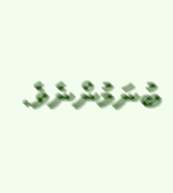ބުނަމުންނެވެ.